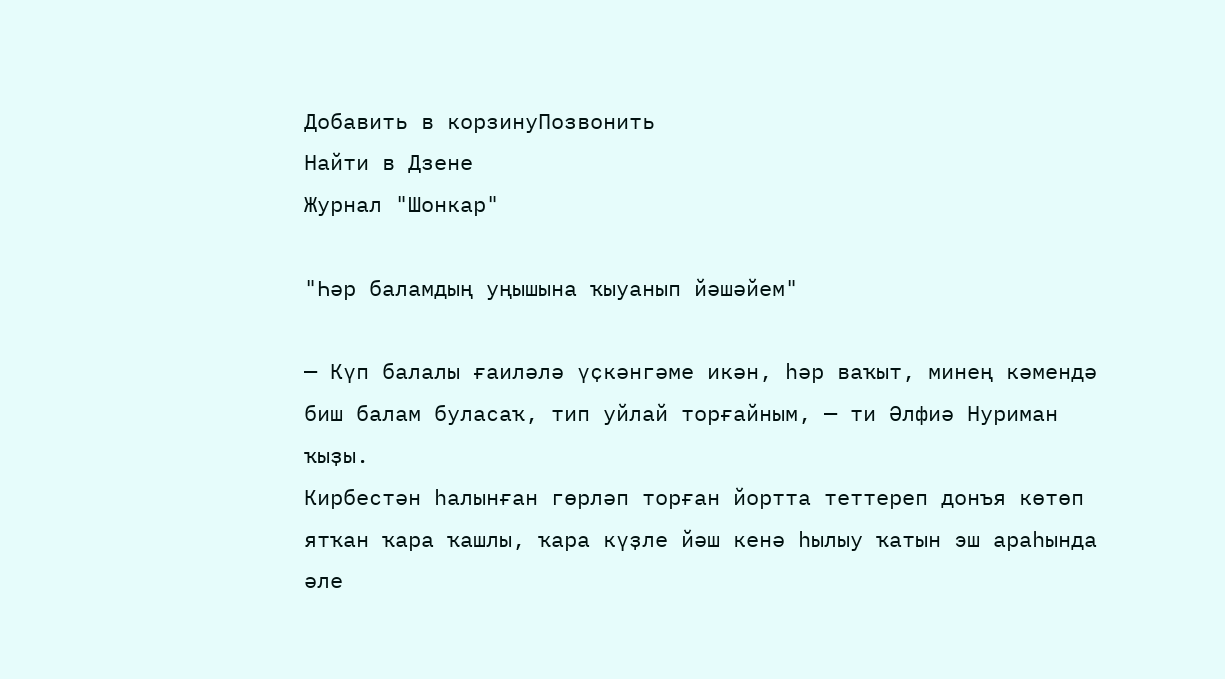Добавить в корзинуПозвонить
Найти в Дзене
Журнал "Шонкар"

"Һәр баламдың уңышына ҡыуанып йәшәйем"

— Күп балалы ғаиләлә үҫкәнгәме икән, һәр ваҡыт, минең кәмендә биш балам буласаҡ, тип уйлай торғайным, — ти Әлфиә Нуриман ҡыҙы.
Кирбестән һалынған гөрләп торған йортта теттереп донъя көтөп ятҡан ҡара ҡашлы, ҡара күҙле йәш кенә һылыу ҡатын эш араһында әле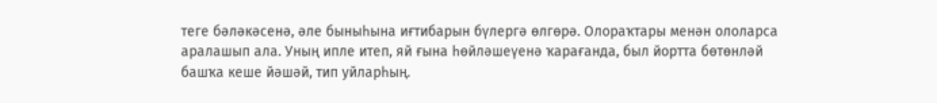теге бәләкәсенә, әле быныһына иғтибарын бүлергә өлгөрә. Олораҡтары менән ололарса аралашып ала. Уның ипле итеп, яй ғына һөйләшеүенә ҡарағанда, был йортта бөтөнләй башҡа кеше йәшәй, тип уйларһың.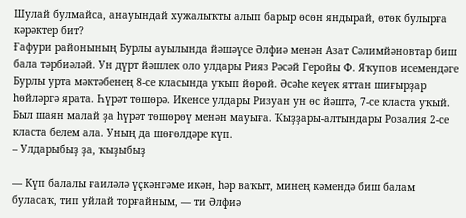Шулай булмайса, анауындай хужалыҡты алып барыр өсөн яндырай, өтөк булырға кәрәктер бит?
Ғафури районының Бурлы ауылында йәшәүсе Әлфиә менән Азат Сәлимйәновтар биш бала тәрбиәләй. Ун дүрт йәшлек оло улдары Рияз Рәсәй Геройы Ф. Яҡупов исемендәге Бурлы урта мәктәбенең 8-се класында уҡып йөрөй. Әсәһе кеүек яттан шиғырҙар һөйләргә ярата. Һүрәт төшөрә. Икенсе улдары Ризуан ун өс йәштә, 7-се класта уҡый. Был шаян малай ҙа һүрәт төшөрөү менән мауыға. Ҡыҙҙары-алтындары Розалия 2-се класта белем ала. Уның да шөғөлдәре күп.
– Улдарыбыҙ ҙа, ҡыҙыбыҙ

— Күп балалы ғаиләлә үҫкәнгәме икән, һәр ваҡыт, минең кәмендә биш балам буласаҡ, тип уйлай торғайным, — ти Әлфиә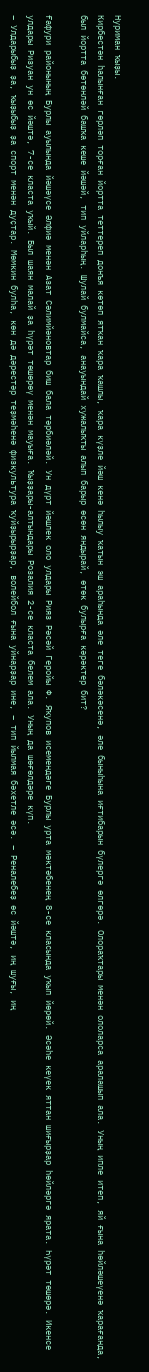Нуриман ҡыҙы.
Кирбестән һалынған гөрләп торған йортта теттереп донъя көтөп ятҡан ҡара ҡашлы, ҡара күҙле йәш кенә һылыу ҡатын эш араһында әле теге бәләкәсенә, әле быныһына иғтибарын бүлергә өлгөрә. Олораҡтары менән ололарса аралашып ала. Уның ипле итеп, яй ғына һөйләшеүенә ҡарағанда, был йортта бөтөнләй башҡа кеше йәшәй, тип уйларһың. Шулай булмайса, анауындай хужалыҡты алып барыр өсөн яндырай, өтөк булырға кәрәктер бит?

Ғафури районының Бурлы ауылында йәшәүсе Әлфиә менән Азат Сәлимйәновтар биш бала тәрбиәләй. Ун дүрт йәшлек оло улдары Рияз Рәсәй Геройы Ф. Яҡупов исемендәге Бурлы урта мәктәбенең 8-се класында уҡып йөрөй. Әсәһе кеүек яттан шиғырҙар һөйләргә ярата. Һүрәт төшөрә. Икенсе улдары Ризуан ун өс йәштә, 7-се класта уҡый. Был шаян малай ҙа һүрәт төшөрөү менән мауыға. Ҡыҙҙары-алтындары Розалия 2-се класта белем ала. Уның да шөғөлдәре күп.
– Улдарыбыҙ ҙа, ҡыҙыбыҙ ҙа спорт менән дуҫтар. Мөмкин булһа, көн дә дәрестәр теҙмәһенә физкультура ҡуйҙырырҙар, волейбол ғына уйнарҙар ине, – тип йылмая бәхетле әсә. – Реналебеҙ өс йәштә, иң шуғы, иң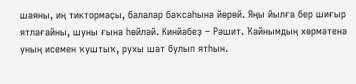шаяны, иң тиктормаҫы, балалар баҡсаһына йөрөй. Яңы йылға бер шиғыр ятлағайны, шуны ғына һөйләй. Кинйәбеҙ – Рәшит. Ҡайнымдың хөрмәтенә уның исемен ҡуштыҡ, рухы шат булып ятһын.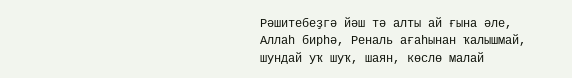Рәшитебеҙгә йәш тә алты ай ғына әле, Аллаһ бирһә, Реналь ағаһынан ҡалышмай, шундай уҡ шуҡ, шаян, көслө малай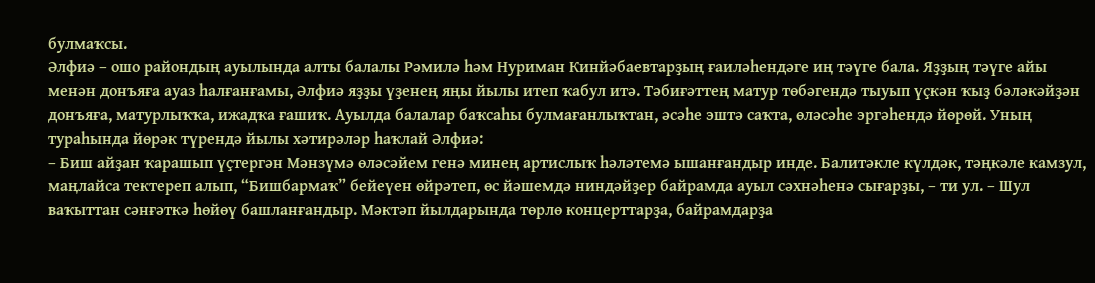булмаҡсы.
Әлфиә – ошо райондың ауылында алты балалы Рәмилә һәм Нуриман Кинйәбаевтарҙың ғаиләһендәге иң тәүге бала. Яҙҙың тәүге айы менән донъяға ауаз һалғанғамы, Әлфиә яҙҙы үҙенең яңы йылы итеп ҡабул итә. Тәбиғәттең матур төбәгендә тыуып үҫкән ҡыҙ бәләкәйҙән донъяға, матурлыҡҡа, ижадҡа ғашиҡ. Ауылда балалар баҡсаһы булмағанлыҡтан, әсәһе эштә саҡта, өләсәһе эргәһендә йөрөй. Уның тураһында йөрәк түрендә йылы хәтирәләр һаҡлай Әлфиә:
– Биш айҙан ҡарашып үҫтергән Мәнзүмә өләсәйем генә минең артислыҡ һәләтемә ышанғандыр инде. Балитәкле күлдәк, тәңкәле камзул, маңлайса тектереп алып, “Бишбармаҡ” бейеүен өйрәтеп, өс йәшемдә ниндәйҙер байрамда ауыл сәхнәһенә сығарҙы, – ти ул. – Шул ваҡыттан сәнғәткә һөйөү башланғандыр. Мәктәп йылдарында төрлө концерттарҙа, байрамдарҙа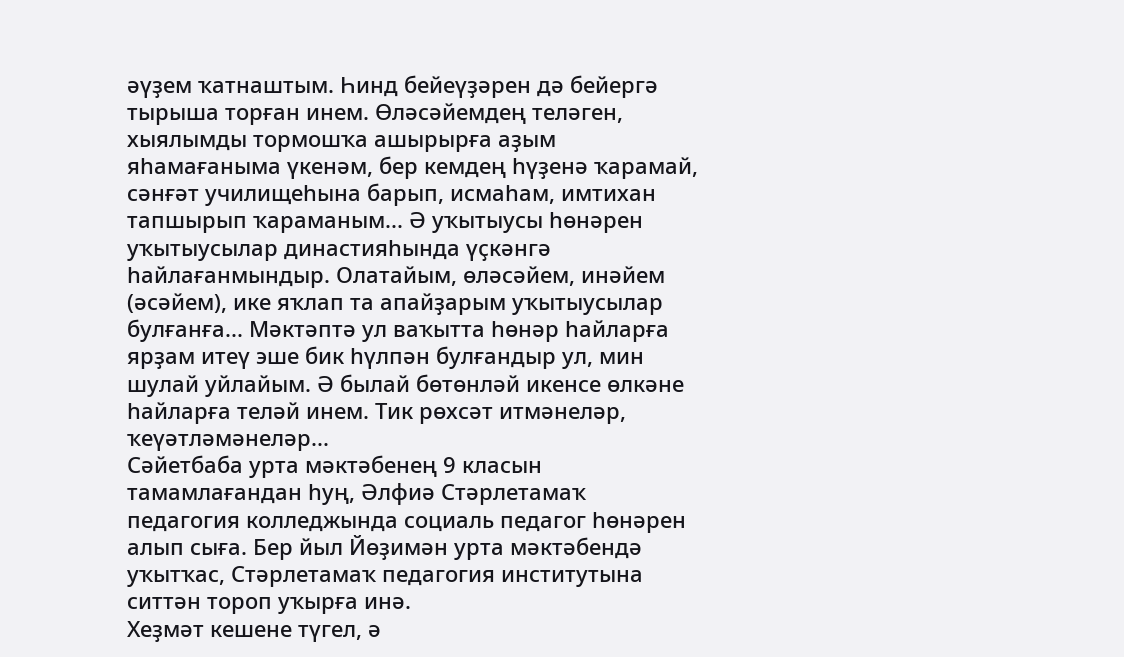әүҙем ҡатнаштым. Һинд бейеүҙәрен дә бейергә тырыша торған инем. Өләсәйемдең теләген, хыялымды тормошҡа ашырырға аҙым яһамағаныма үкенәм, бер кемдең һүҙенә ҡарамай, сәнғәт училищеһына барып, исмаһам, имтихан тапшырып ҡараманым... Ә уҡытыусы һөнәрен уҡытыусылар династияһында үҫкәнгә һайлағанмындыр. Олатайым, өләсәйем, инәйем (әсәйем), ике яҡлап та апайҙарым уҡытыусылар булғанға... Мәктәптә ул ваҡытта һөнәр һайларға ярҙам итеү эше бик һүлпән булғандыр ул, мин шулай уйлайым. Ә былай бөтөнләй икенсе өлкәне һайларға теләй инем. Тик рөхсәт итмәнеләр, ҡеүәтләмәнеләр...
Сәйетбаба урта мәктәбенең 9 класын тамамлағандан һуң, Әлфиә Стәрлетамаҡ педагогия колледжында социаль педагог һөнәрен алып сыға. Бер йыл Йөҙимән урта мәктәбендә уҡытҡас, Стәрлетамаҡ педагогия институтына ситтән тороп уҡырға инә.
Хеҙмәт кешене түгел, ә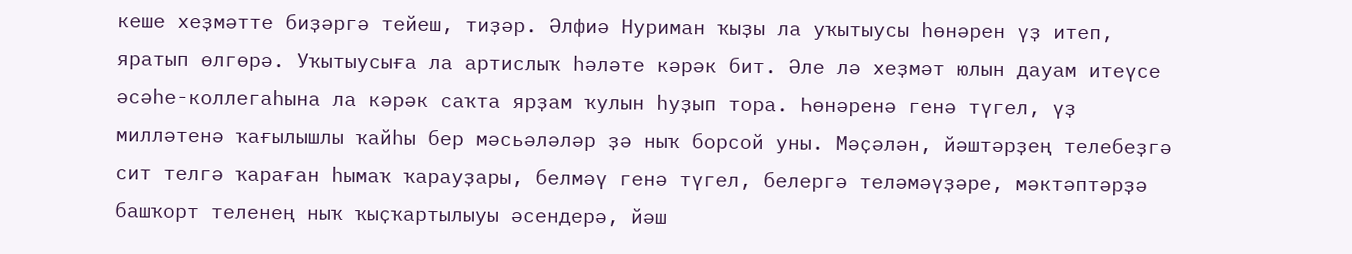кеше хеҙмәтте биҙәргә тейеш, тиҙәр. Әлфиә Нуриман ҡыҙы ла уҡытыусы һөнәрен үҙ итеп, яратып өлгөрә. Уҡытыусыға ла артислыҡ һәләте кәрәк бит. Әле лә хеҙмәт юлын дауам итеүсе әсәһе-коллегаһына ла кәрәк саҡта ярҙам ҡулын һуҙып тора. Һөнәренә генә түгел, үҙ милләтенә ҡағылышлы ҡайһы бер мәсьәләләр ҙә ныҡ борсой уны. Мәҫәлән, йәштәрҙең телебеҙгә сит телгә ҡараған һымаҡ ҡарауҙары, белмәү генә түгел, белергә теләмәүҙәре, мәктәптәрҙә башҡорт теленең ныҡ ҡыҫҡартылыуы әсендерә, йәш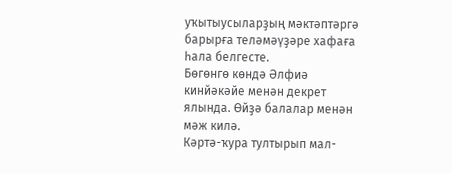уҡытыусыларҙың мәктәптәргә барырға теләмәүҙәре хафаға һала белгесте.
Бөгөнгө көндә Әлфиә кинйәкәйе менән декрет ялында. Өйҙә балалар менән мәж килә.
Кәртә-ҡура тултырып мал-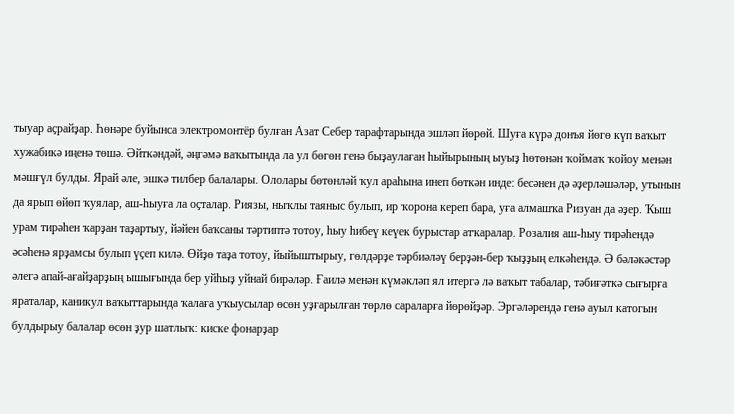тыуар аҫрайҙар. Һөнәре буйынса электромонтёр булған Азат Себер тарафтарында эшләп йөрөй. Шуға күрә донъя йөгө күп ваҡыт хужабикә иңенә төшә. Әйткәндәй, әңгәмә ваҡытында ла ул бөгөн генә быҙаулаған һыйырының ыуыҙ һөтөнән ҡоймаҡ ҡойоу менән мәшғүл булды. Ярай әле, эшкә тилбер балалары. Ололары бөтөнләй ҡул араһына инеп бөткән инде: бесәнен дә әҙерләшәләр, утынын да ярып өйөп ҡуялар, аш-һыуға ла оҫталар. Риязы, ныҡлы таяныс булып, ир ҡорона кереп бара, уға алмашҡа Ризуан да әҙер. Ҡыш урам тирәһен ҡарҙан таҙартыу, йәйен баҡсаны тәртиптә тотоу, һыу һибеү кеүек бурыстар атҡаралар. Розалия аш-һыу тирәһендә әсәһенә ярҙамсы булып үҫеп килә. Өйҙө таҙа тотоу, йыйыштырыу, гөлдәрҙе тәрбиәләү берҙән-бер ҡыҙҙың елкәһендә. Ә бәләкәстәр әлегә апай-ағайҙарҙың ышығында бер уйһыҙ уйнай бирәләр. Ғаилә менән күмәкләп ял итергә лә ваҡыт табалар, тәбиғәткә сығырға яраталар, каникул ваҡыттарында ҡалаға уҡыусылар өсөн уҙғарылған төрлө сараларға йөрөйҙәр. Эргәләрендә генә ауыл катогын булдырыу балалар өсөн ҙур шатлыҡ: киске фонарҙар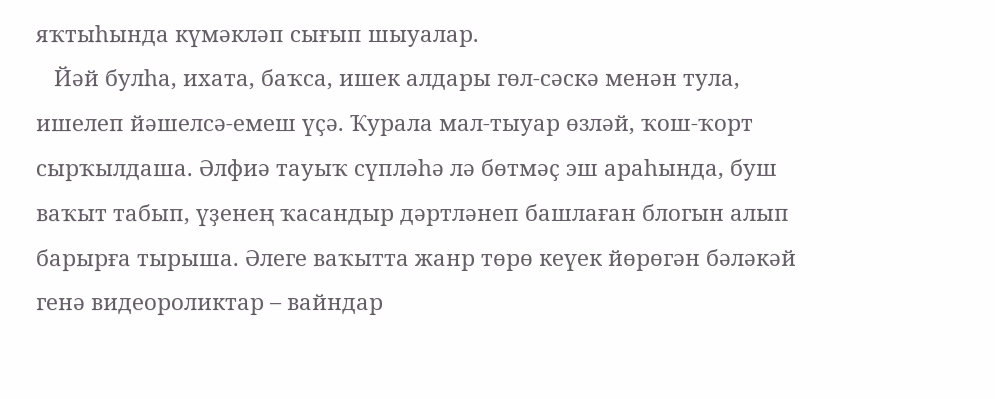яҡтыһында күмәкләп сығып шыуалар.
   Йәй булһа, ихата, баҡса, ишек алдары гөл-сәскә менән тула, ишелеп йәшелсә-емеш үҫә. Ҡурала мал-тыуар өзләй, ҡош-ҡорт сырҡылдаша. Әлфиә тауыҡ сүпләһә лә бөтмәҫ эш араһында, буш ваҡыт табып, үҙенең ҡасандыр дәртләнеп башлаған блогын алып барырға тырыша. Әлеге ваҡытта жанр төрө кеүек йөрөгән бәләкәй генә видеороликтар – вайндар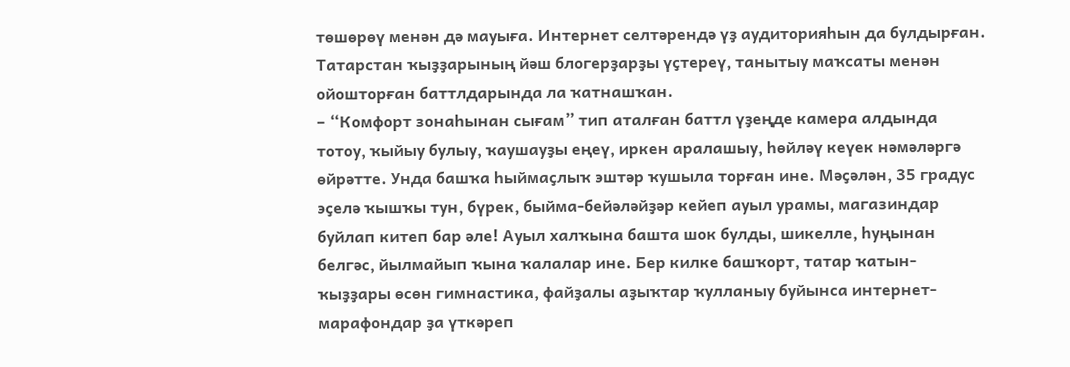төшөрөү менән дә мауыға. Интернет селтәрендә үҙ аудиторияһын да булдырған. Татарстан ҡыҙҙарының йәш блогерҙарҙы үҫтереү, танытыу маҡсаты менән ойошторған баттлдарында ла ҡатнашҡан.
– “Комфорт зонаһынан сығам” тип аталған баттл үҙеңде камера алдында тотоу, ҡыйыу булыу, ҡаушауҙы еңеү, иркен аралашыу, һөйләү кеүек нәмәләргә өйрәтте. Унда башҡа һыймаҫлыҡ эштәр ҡушыла торған ине. Мәҫәлән, 35 градус эҫелә ҡышҡы тун, бүрек, быйма-бейәләйҙәр кейеп ауыл урамы, магазиндар буйлап китеп бар әле! Ауыл халҡына башта шок булды, шикелле, һуңынан белгәс, йылмайып ҡына ҡалалар ине. Бер килке башҡорт, татар ҡатын-ҡыҙҙары өсөн гимнастика, файҙалы аҙыҡтар ҡулланыу буйынса интернет-марафондар ҙа үткәреп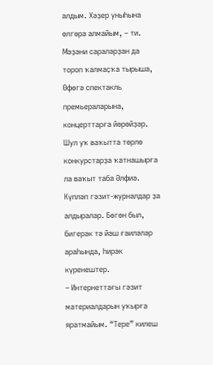алдым. Хәҙер уныһына өлгөрә алмайым, – ти.
Мәҙәни сараларҙан да тороп ҡалмаҫҡа тырыша, Өфөгә спектакль премьераларына, концерттарға йөрөйҙәр. Шул уҡ ваҡытта төрлө конкурстарҙа ҡатнашырға ла ваҡыт таба Әлфиә.
Күпләп гәзит-журналдар ҙа алдыралар. Бөгөн был, бигерәк тә йәш ғаиләләр араһында, һирәк күренештер.
– Интернеттағы гәзит материалдарын уҡырға яратмайым. “Тере” килеш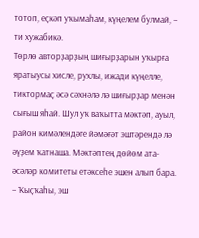тотоп, еҫкәп уҡымаһам, күңелем булмай, – ти хужабикә.
Төрлө авторҙарҙың шиғырҙарын уҡырға яратыусы хисле, рухлы, ижади күңелле, тиктормаҫ әсә сәхнәлә лә шиғырҙар менән сығыш яһай. Шул уҡ ваҡытта мәктәп, ауыл, район кимәлендәге йәмәғәт эштәрендә лә әүҙем ҡатнаша. Мәктәптең дөйөм ата-әсәләр комитеты етәксеһе эшен алып бара.
– Ҡыҫҡаһы, эш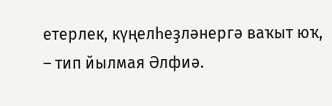етерлек, күңелһеҙләнергә ваҡыт юҡ, – тип йылмая Әлфиә.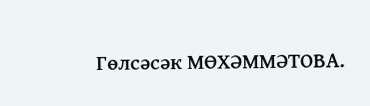Гөлсәсәк МӨХӘММӘТОВА.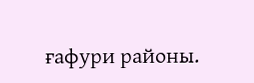ғафури районы.